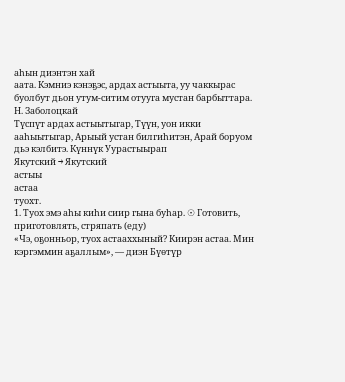аһын диэнтэн хай
аата. Кэмниэ кэнэҕэс, ардах астыыта, уу чаккырас буолбут дьон утум-ситим отууга мустан барбыттара. Н. Заболоцкай
Түспүт ардах астыытыгар, Түүн, уон икки ааһыытыгар, Арыый устан билгиһитэн, Арай боруом дьэ кэлбитэ. Күннүк Уурастыырап
Якутский → Якутский
астыы
астаа
туохт.
1. Туох эмэ аһы киһи сиир гына буһар. ☉ Готовить, приготовлять, стряпать (еду)
«Чэ, оҕонньор, туох астааххыный? Киирэн астаа. Мин кэргэммин аҕаллым», — диэн Бүөтүр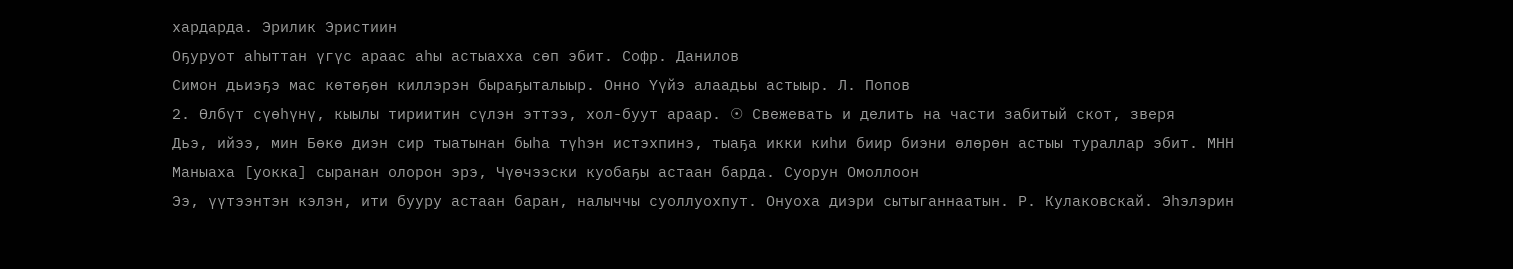хардарда. Эрилик Эристиин
Оҕуруот аһыттан үгүс араас аһы астыахха сөп эбит. Софр. Данилов
Симон дьиэҕэ мас көтөҕөн киллэрэн быраҕыталыыр. Онно Үүйэ алаадьы астыыр. Л. Попов
2. Өлбүт сүөһүнү, кыылы тириитин сүлэн эттээ, хол-буут араар. ☉ Свежевать и делить на части забитый скот, зверя
Дьэ, ийээ, мин Бөкө диэн сир тыатынан быһа түһэн истэхпинэ, тыаҕа икки киһи биир биэни өлөрөн астыы тураллар эбит. МНН
Маныаха [уокка] сыранан олорон эрэ, Чүөчээски куобаҕы астаан барда. Суорун Омоллоон
Ээ, үүтээнтэн кэлэн, ити бууру астаан баран, налыччы суоллуохпут. Онуоха диэри сытыганнаатын. Р. Кулаковскай. Эһэлэрин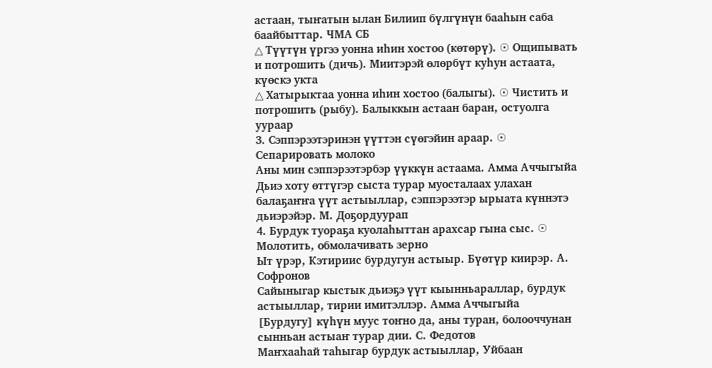астаан, тыҥатын ылан Билиип бүлгүнүн бааһын саба баайбыттар. ЧМА СБ
△ Түүтүн үргээ уонна иһин хостоо (көтөрү). ☉ Ощипывать и потрошить (дичь). Миитэрэй өлөрбүт куһун астаата, күөскэ укта
△ Хатырыктаа уонна иһин хостоо (балыгы). ☉ Чистить и потрошить (рыбу). Балыккын астаан баран, остуолга уураар
3. Сэппэрээтэринэн үүттэн сүөгэйин араар. ☉ Сепарировать молоко
Аны мин сэппэрээтэрбэр үүккүн астаама. Амма Аччыгыйа
Дьиэ хоту өттүгэр сыста турар муосталаах улахан балаҕаҥҥа үүт астыыллар, сэппэрээтэр ырыата күннэтэ дьиэрэйэр. М. Доҕордуурап
4. Бурдук туораҕа куолаһыттан арахсар гына сыс. ☉ Молотить, обмолачивать зерно
Ыт үрэр, Кэтириис бурдугун астыыр. Бүөтүр киирэр. А. Софронов
Сайыныгар кыстык дьиэҕэ үүт кыынньараллар, бурдук астыыллар, тирии имитэллэр. Амма Аччыгыйа
[Бурдугу] күһүн муус тоҥно да, аны туран, болооччунан сынньан астыаҥ турар дии. С. Федотов
Маҥхааһай таһыгар бурдук астыыллар, Уйбаан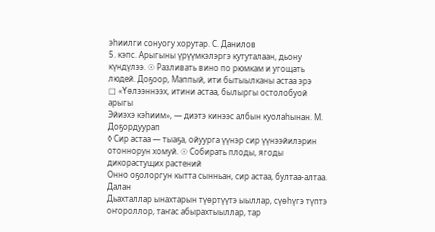эһиилги сонуогу хорутар. С. Данилов
5. кэпс. Арыгыны үрүүмкэлэргэ кутуталаан, дьону күндүлээ. ☉ Разливать вино по рюмкам и угощать людей. Доҕоор, Маппый, ити бытыылканы астаа эрэ
□ «Үөлээннээх, итини астаа, былыргы остолобуой арыгы
Эйиэхэ кэһиим», — диэтэ кинээс албын куолаһынан. М. Доҕордуурап
◊ Сир астаа — тыаҕа, ойуурга үүнэр сир үүнээйилэрин отоннорун хомуй. ☉ Собирать плоды, ягоды дикорастущих растений
Онно оҕолоргун кытта сынньан, сир астаа, бултаа-алтаа. Далан
Дьахталлар ынахтарын түөртүүтэ ыыллар, сүөһүгэ түптэ оҥороллор, таҥас абырахтыыллар, тар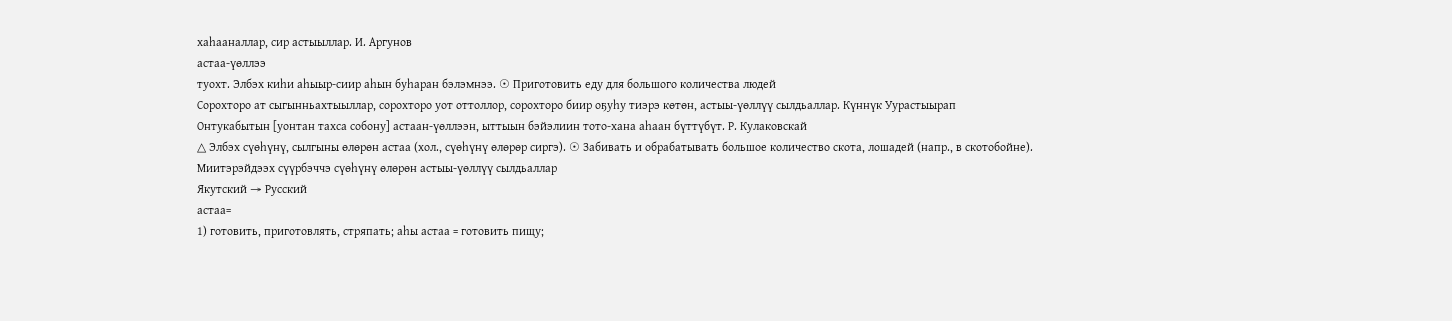хаһааналлар, сир астыыллар. И. Аргунов
астаа-үөллээ
туохт. Элбэх киһи аһыыр-сиир аһын буһаран бэлэмнээ. ☉ Приготовить еду для большого количества людей
Сорохторо ат сыгынньахтыыллар, сорохторо уот оттоллор, сорохторо биир оҕуһу тиэрэ көтөн, астыы-үөллүү сылдьаллар. Күннүк Уурастыырап
Онтукабытын [уонтан тахса собону] астаан-үөллээн, ыттыын бэйэлиин тото-хана аһаан бүттүбүт. Р. Кулаковскай
△ Элбэх сүөһүнү, сылгыны өлөрөн астаа (хол., сүөһүнү өлөрөр сиргэ). ☉ Забивать и обрабатывать большое количество скота, лошадей (напр., в скотобойне). Миитэрэйдээх сүүрбэччэ сүөһүнү өлөрөн астыы-үөллүү сылдьаллар
Якутский → Русский
астаа=
1) готовить, приготовлять, стряпать; аһы астаа = готовить пищу;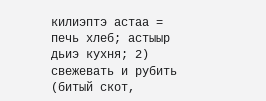килиэптэ астаа = печь хлеб; астыыр дьиэ кухня; 2) свежевать и рубить (битый скот,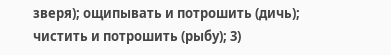зверя); ощипывать и потрошить (дичь); чистить и потрошить (рыбу); 3)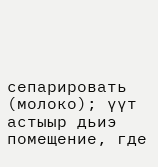сепарировать (молоко); үүт астыыр дьиэ помещение, где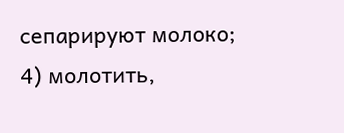сепарируют молоко; 4) молотить,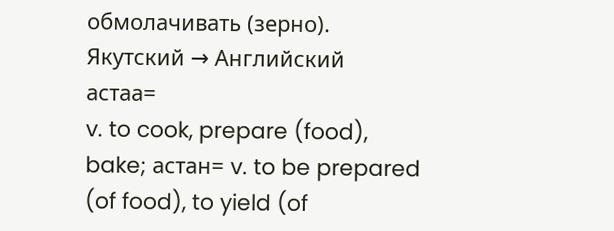обмолачивать (зерно).
Якутский → Английский
астаа=
v. to cook, prepare (food), bake; астан= v. to be prepared (of food), to yield (of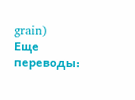grain)
Еще переводы: